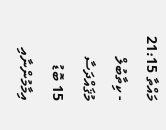މައްތާ 21:15 - ކިތާބުލް މުޤައްދަސާ
15 ބޮޑު އިމާމުންނާއި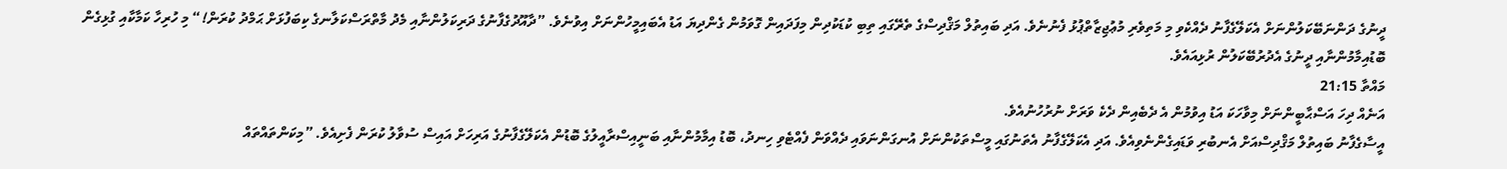ދީނުގެ ދަންނަބޭކަލުންނަށް އެކަލޭގެފާނު ދެއްކެވި މި މަތިވެރި މުޢުޖިޒާތްޕުޅު ފެނުނެވެ. އަދި ބައިތުލް މަޤްދިސްގެ ތެރޭގައި ތިބި ކުޑަކުދިން މިފަދައިން ގޮވަމުން ގެންދިޔަ އަޑު އެބައިމީހުންނަށް އިވުނެވެ. ”ދާއޫދުގެފާނުގެ ދަރިކަލުންނާއި މެދު މާތްރަސްކަލާނގެ ކިބަފުޅަށް ޙަމްދު ކުރަން!“ މި ހުރިހާ ކަމާކާއި ގުޅިގެން ބޮޑުއިމާމުންނާއި ދީނުގެ އެދުރުބޭކަލުން ރުޅިއައެވެ.
މައްތާ 21:15
އަނެއް ދިހަ އަސްޙާބީންނަށް މިވާހަކަ އަޑު އިވުމުން އެ ދެބެއިން ދެކެ ވަރަށް ނުރުހުނުއެވެ.
އީސާގެފާނު ބައިތުލް މަޤްދިސްއަށް އެނބުރި ވަޑައިގެންނެވިއެވެ. އަދި އެކަލޭގެފާނު އެތަނުގައި މީސްތަކުންނަށް އުނގަންނަވައި ދެއްވަން ފެއްޓެވި ހިނދު، ބޮޑު އިމާމުންނާއި ބަނީއިސްރާއީލުގެ ބޮޑުން އެކަލޭގެފާނުގެ އަރިހަށް އައިސް ސުވާލު ކުރަން ފެށިއެވެ. ”މިކަންތައްތައް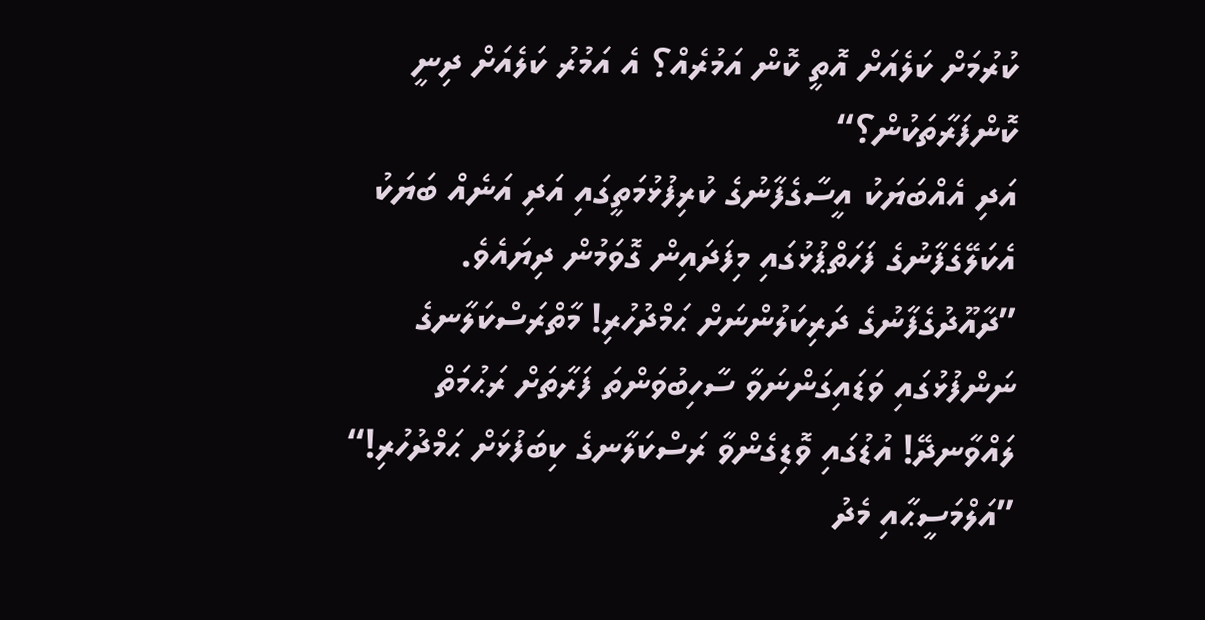ކުރުމަށް ކަލެއަށް އޮތީ ކޮން އަމުރެއް؟ އެ އަމުރު ކަލެއަށް ދިނީ ކޮންފަރާތަކުން؟“
އަދި އެއްބަޔަކު އީސާގެފާނުގެ ކުރިފުޅުމަތީގައި އަދި އަނެއް ބަޔަކު އެކަލޭގެފާނުގެ ފަހަތްޕުޅުގައި މިފަދައިން ގޮވަމުން ދިޔައެވެ. ”ދާއޫދުގެފާނުގެ ދަރިކަލުންނަށް ޙަމްދުހުރި! މާތްރަސްކަލާނގެ ނަންފުޅުގައި ވަޑައިގަންނަވާ ސާހިބުވަންތަ ފަރާތަށް ރަޙުމަތް ލައްވާނދޭ! އުޑުގައި ވޮޑިގެންވާ ރަސްކަލާނގެ ކިބަފުޅަށް ޙަމްދުހުރި!“
”އަލްމަސީޙާއި މެދު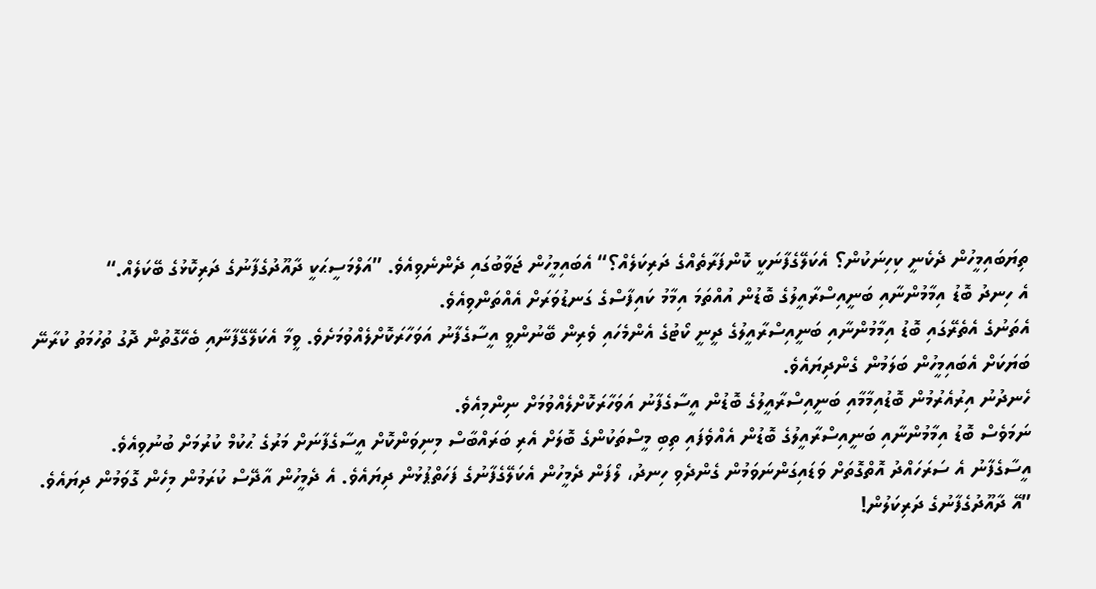ތިޔަބައިމީހުން ދެކެނީ ކިހިނަކުން؟ އެކަލޭގެފާނަކީ ކޮންފަރާތެއްގެ ދަރިކަލެއް؟“ އެބައިމީހުން ޖަވާބުގައި ދެންނެވިއެވެ. ”އަލްމަސީޙަކީ ދާއޫދުގެފާނުގެ ދަރިކޮޅުގެ ބޭކަލެއް.“
އެ ހިނދު ބޮޑު އިމާމުންނާއި ބަނީއިސްރާއީލުގެ ބޮޑުން އުއްތަމަ އިމާމު ކައިފާސްގެ ގަނޑުވަރަށް އެއްތަންވިއެވެ.
އެތަނުގެ އެތެރޭގައި ބޮޑު އިމާމުންނާއި ބަނީއިސްރާއީލުގެ ދީނީ ކޯޓުގެ އެންމެހައި ވެރިން ބޭނުންވީ އީސާގެފާނު އަވަހާރަކޮށްލެއްވުމަށެވެ. ވީމާ އެކަލޭގޭފާނާއި ބެހޭގޮތުން ދޮގު ތުހުމަތު ކުރާނޭ ބަޔަކަށް އެބައިމީހުން ބަލަމުން ގެންދިޔައެވެ.
ހެނދުނު އިރުއެރުމުން ބޮޑުއިމާމާއި ބަނީއިސްރާއީލުގެ ބޮޑުން އީސާގެފާނު އަވަހާރަކޮށްލެއްވުމަށް ނިންމިއެވެ.
ނަމަވެސް ބޮޑު އިމާމުންނާއި ބަނީއިސްރާއީލުގެ ބޮޑުން އެއްވެފައި ތިބި މީސްތަކުންގެ ބޮލަށް އެރި ބަރައްބާސް މިނިވަންކޮށް އީސާގެފާނަށް މަރުގެ ޙުކުމް ކުރުމަށް ބުނުވިއެވެ.
އީސާގެފާނު އެ ސަރަހައްދު އޮތްގޮތަށް ވަޑައިގަންނަވަމުން ގެންދެވި ހިނދު، ލޯފަން ދެމީހުން އެކަލޭގެފާނުގެ ފަހަތްޕުޅުން ދިޔައެވެ. އެ ދެމީހުން އާދޭސް ކުރަމުން މިހެން ގޮވަމުން ދިޔައެވެ. ”އޭ ދާއޫދުގެފާނުގެ ދަރިކަލުން!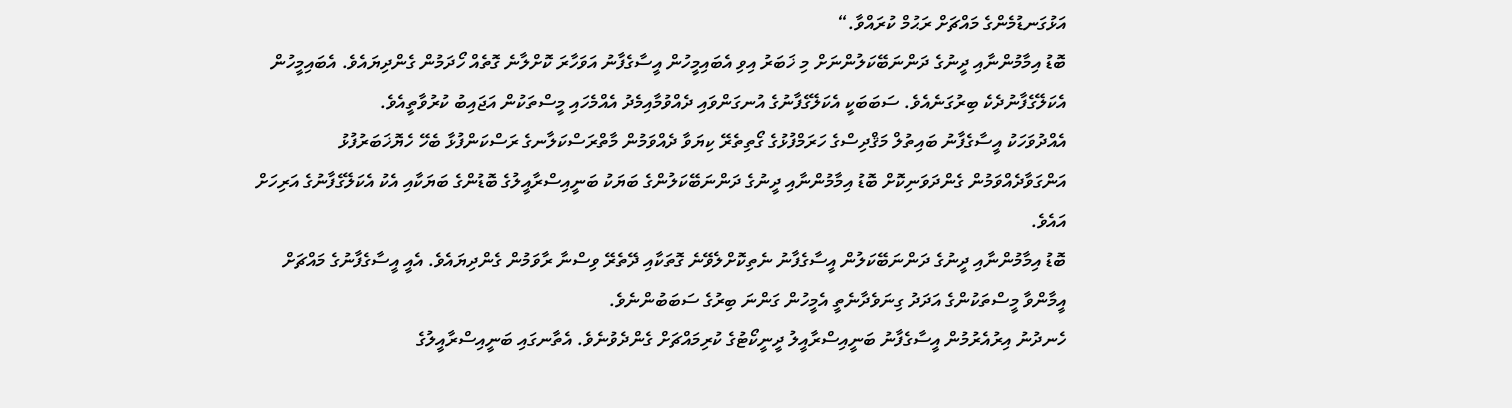އަޅުގަނޑުމެންގެ މައްޗަށް ރަޙުމް ކުރައްވާ.“
ބޮޑު އިމާމުންނާއި ދީނުގެ ދަންނަބޭކަލުންނަށް މި ޚަބަރު އިވި އެބައިމީހުން އީސާގެފާނު އަވަހާރަ ކޮށްލާނެ ގޮތެއް ހޯދަމުން ގެންދިޔައެވެ. އެބައިމީހުން އެކަލޭގެފާނުދެކެ ބިރުގަނެއެވެ. ސަބަބަކީ އެކަލޭގެފާނުގެ އުނގަންވައި ދެއްވުމާއިމެދު އެއްމެހައި މީސްތަކުން އަޖައިބު ކުރުވާތީއެވެ.
އެއްދުވަހަކު އީސާގެފާނު ބައިތުލް މަޤްދިސްގެ ހަރަމްފުޅުގެ ގޯތިތެރޭ ކިޔަވާ ދެއްވަމުން މާތްރަސްކަލާނގެ ރަސްކަންފުޅާ ބެހޭ ހެޔޮޚަބަރުފުޅު އަންގަވާދެއްވަމުން ގެންދަވަނިކޮށް ބޮޑު އިމާމުންނާއި ދީނުގެ ދަންނަބޭކަލުންގެ ބަޔަކު ބަނީއިސްރާއީލުގެ ބޮޑުންގެ ބަޔަކާއި އެކު އެކަލޭގެފާނުގެ އަރިހަށް އައެވެ.
ބޮޑު އިމާމުންނާއި ދީނުގެ ދަންނަބޭކަލުން އީސާގެފާނު ނެތިކޮށްލެވޭނެ ގޮތަކާއި ދޭތެރޭ ވިސްނާ ރާވަމުން ގެންދިޔައެވެ. އެއީ އީސާގެފާނުގެ މައްޗަށް އީމާންވާ މީސްތަކުންގެ އަދަދު ގިނަވެދާނެތީ އެމީހުން ގަންނަ ބިރުގެ ސަބަބުންނެވެ.
ހެނދުނު އިރުއެރުމުން އީސާގެފާނު ބަނީއިސްރާއީލު ދީނީކޯޓުގެ ކުރިމައްޗަށް ގެންދެވުނެވެ. އެތާނގައި ބަނީއިސްރާއީލުގެ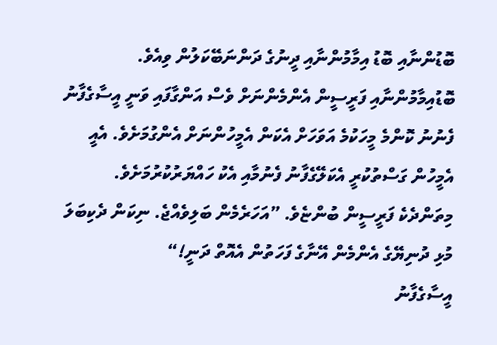ބޮޑުންނާއި ބޮޑު އިމާމުންނާއި ދީނުގެ ދަންނަބޭކަލުން ވިއެވެ.
ބޮޑުއިމާމުންނާއި ފަރީސީން އެންމެންނަށް ވެސް އަންގާފައި ވަނީ އީސާގެފާނު ފެނުނު ކޮންމެ މީހަކުމެ އަވަހަށް އެކަން އެމީހުންނަށް އެންގުމަށެވެ. އެއީ އެމީހުން ގަސްތުކުރީ އެކަލޭގެފާނު ފެނުމާއި އެކު ހައްޔަރުކުރުމަށެވެ.
މިތަންދެކެ ފަރީސީން ބުންޏެވެ. ”އަހަރެމެން ބަލިވެއްޖެ. ނިކަން ދެކިބަލަ މުޅި ދުނިޔޭގެ އެންމެން އޭނާގެ ފަހަތުން އެއޮތް ދަނީ!“
އީސާގެފާނު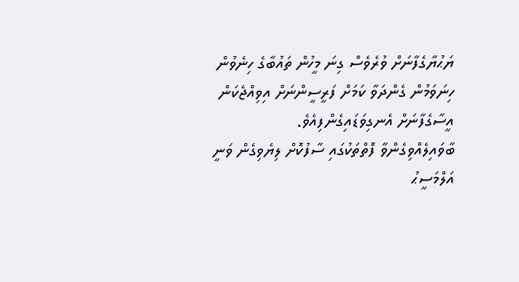ޔަޙުޔާގެފާނަށް ވުރެވެސް ގިނަ މީހުން ތައުބާގެ ހިނެވުން ހިނަވަމުން ގެންދަވާ ކަމަށް ފަރީސީންނަށް އިވިއްޖެކަން އީސާގެފާނަށް އެނގިވަޑައިގެންފިއެވެ.
ބާވައިލެއްވިގެންވާ ފޮތްތަކުގައި ސާފުކޮށް ލިޔެވިގެން ވަނީ އަލްމަސީޙު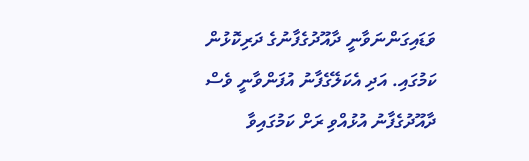ވަޑައިގަންނަވާނީ ދާއޫދުގެފާނުގެ ދަރިކޮޅުން ކަމުގައި. އަދި އެކަލޭގެފާނު އުފަންވާނީ ވެސް ދާއޫދުގެފާނު އުޅުއްވި ރަށް ކަމުގައިވާ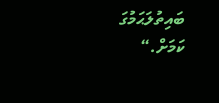ބައިތުލަޙަމުގަ ކަމަށް.“